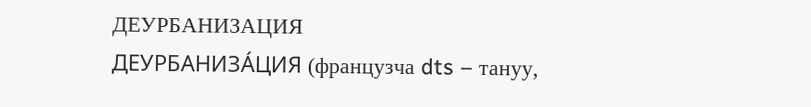ДЕУРБАНИЗАЦИЯ
ДЕУРБАНИЗА́ЦИЯ (французча dts – тануу,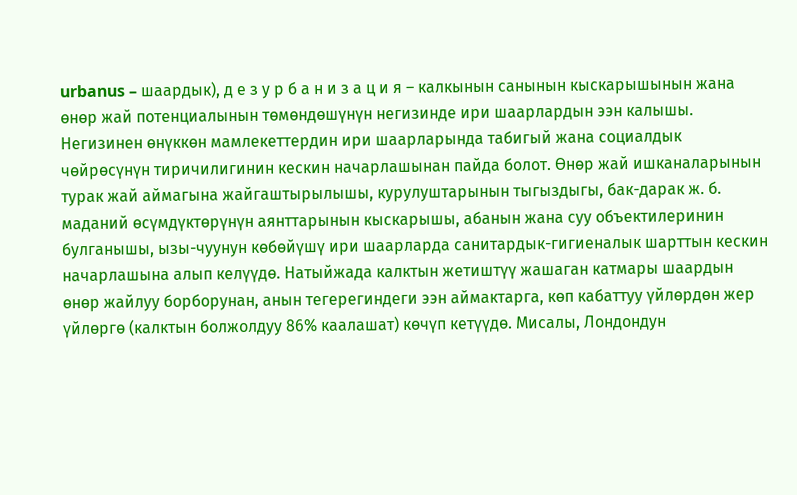urbanus – шаардык), д е з у р б а н и з а ц и я – калкынын санынын кыскарышынын жана өнөр жай потенциалынын төмөндөшүнүн негизинде ири шаарлардын ээн калышы. Негизинен өнүккөн мамлекеттердин ири шаарларында табигый жана социалдык чөйрөсүнүн тиричилигинин кескин начарлашынан пайда болот. Өнөр жай ишканаларынын турак жай аймагына жайгаштырылышы, курулуштарынын тыгыздыгы, бак-дарак ж. б. маданий өсүмдүктөрүнүн аянттарынын кыскарышы, абанын жана суу объектилеринин булганышы, ызы-чуунун көбөйүшү ири шаарларда санитардык-гигиеналык шарттын кескин начарлашына алып келүүдө. Натыйжада калктын жетиштүү жашаган катмары шаардын өнөр жайлуу борборунан, анын тегерегиндеги ээн аймактарга, көп кабаттуу үйлөрдөн жер үйлөргө (калктын болжолдуу 86% каалашат) көчүп кетүүдө. Мисалы, Лондондун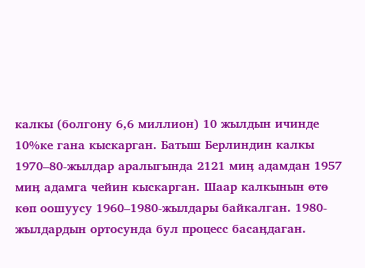калкы (болгону 6,6 миллион) 10 жылдын ичинде 10%ке гана кыскарган. Батыш Берлиндин калкы 1970–80-жылдар аралыгында 2121 миӊ адамдан 1957 миӊ адамга чейин кыскарган. Шаар калкынын өтө көп оошуусу 1960–1980-жылдары байкалган. 1980-жылдардын ортосунда бул процесс басаӊдаган.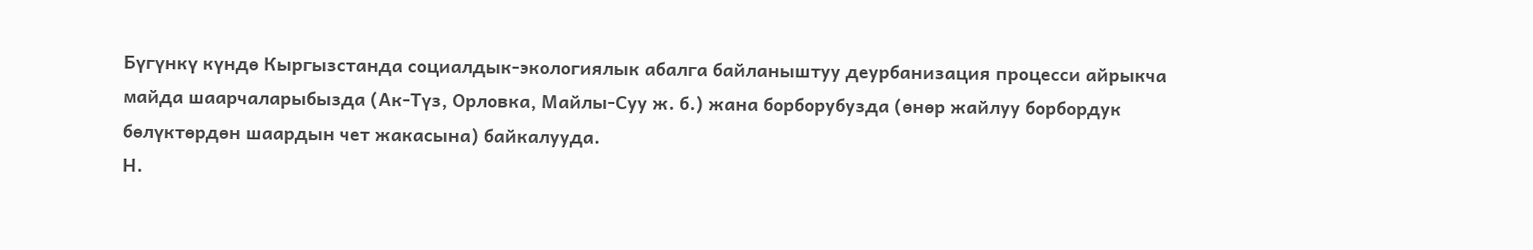Бүгүнкү күндө Кыргызстанда социалдык-экологиялык абалга байланыштуу деурбанизация процесси айрыкча майда шаарчаларыбызда (Ак-Түз, Орловка, Майлы-Суу ж. б.) жана борборубузда (өнөр жайлуу борбордук бөлүктөрдөн шаардын чет жакасына) байкалууда.
Н.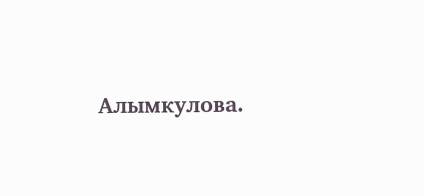Алымкулова.